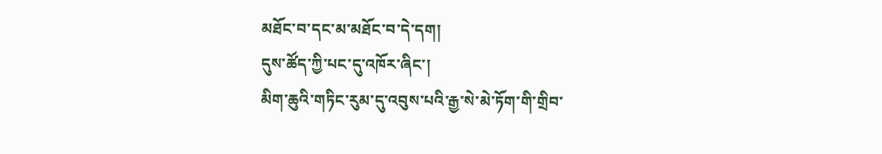མཐོང་བ་དང་མ་མཐོང་བ་དེ་དག།
དུས་ཚོད་ཀྱི་པང་དུ་འཁོར་ཞིང་།
མིག་ཆུའི་གཏིང་རུམ་དུ་འབུས་པའི་རྒྱ་སེ་མེ་ཏོག་གི་གྲིབ་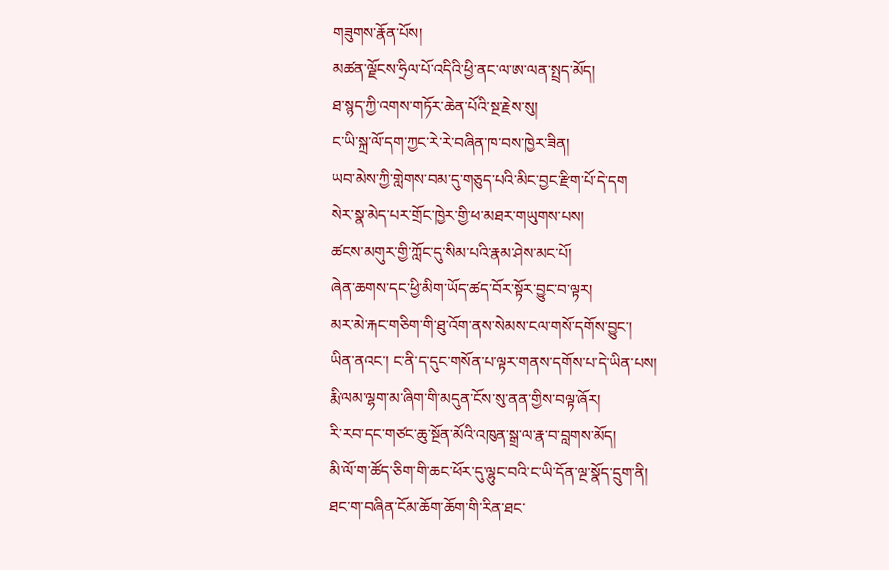གཟུགས་རྣོན་པོས།
མཚན་ལྗོངས་ཧྲིལ་པོ་འདིའི་ཕྱི་ནང་ལ་ཨ་ལན་སྤྲད་མོད།
ཐ་སྙད་ཀྱི་འགས་གཏོར་ཆེན་པོའི་སྔ་རྗེས་སུ།
ང་ཡི་སྐྲ་ལོ་དག་ཀྱང་རེ་རེ་བཞིན་ཁ་བས་ཁྱེར་ཟིན།
ཡབ་མེས་ཀྱི་གླེགས་བམ་དུ་གཅུད་པའི་མིང་བྱང་རྫིག་པོ་དེ་དག
སེར་སྣ་མེད་པར་གྲོང་ཁྱེར་གྱི་ཕ་མཐར་གཡུགས་པས།
ཚངས་མགུར་གྱི་ཀློང་དུ་སིམ་པའི་རྣམ་ཤེས་མང་པོ།
ཞེན་ཆགས་དང་ཕྱི་མིག་ཡོད་ཚད་བོར་སྟོར་བྱུང་བ་ལྟར།
མར་མེ་རྐང་གཅིག་གི་ཐུ་འོག་ནས་སེམས་ངལ་གསོ་དགོས་བྱུང་།
ཡིན་ནའང་། ང་ནི་ད་དུང་གསོན་པ་ལྟར་གནས་དགོས་པ་དེ་ཡིན་པས།
རྨི་ལམ་ལྷག་མ་ཞིག་གི་མདུན་ངོས་སུ་ནན་གྱིས་བལྟ་ཞོར།
རི་རབ་དང་གཙང་ཆུ་སྔོན་མོའི་འཁུན་སྒྲ་ལ་རྣ་བ་བླགས་མོད།
མི་ལོ་ག་ཚོད་ཅིག་གི་ཆང་ཕོར་དུ་ལྷུང་བའི་ང་ཡི་དོན་ལྔ་སྣོད་དྲུག་ནི།
ཐང་ག་བཞིན་ངོམ་ཆོག་ཆོག་གི་རིན་ཐང་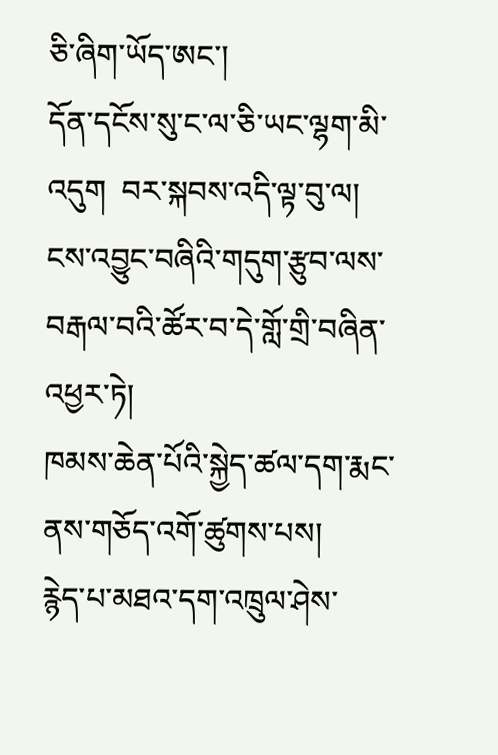ཅི་ཞིག་ཡོད་ཨང་།
དོན་དངོས་སུ་ང་ལ་ཅི་ཡང་ལྷག་མི་འདུག  བར་སྐབས་འདི་ལྟ་བུ་ལ།
ངས་འབྱུང་བཞིའི་གདུག་རྩུབ་ལས་བརྒལ་བའི་ཚོར་བ་དེ་གློ་གྲི་བཞིན་འཕྱར་ཏེ།
ཁམས་ཆེན་པོའི་སྐྱེད་ཚལ་དག་རྨང་ནས་གཅོད་འགོ་ཚུགས་པས།
རྙེད་པ་མཐའ་དག་འཁྲུལ་ཤེས་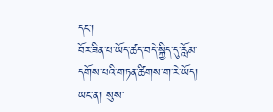དང་།
བོར་ཟིན་པ་ཡོད་ཚད་བདེ་སྐྱིད་དུ་རློམ་དགོས་པའི་གཏན་ཚིགས་ག་རེ་ཡོད།
ཡང་ན། སུས་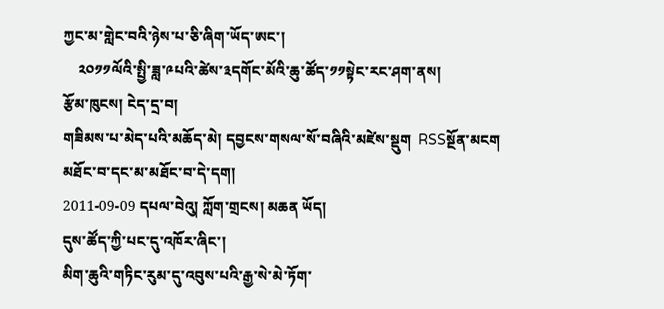ཀྱང་མ་གླེང་བའི་ཉེས་པ་ཅི་ཞིག་ཡོད་ཨང་།
    ༢༠༡༡ལོའི་སྤྱི་ཟླ་༩པའི་ཚེས་༣དགོང་མོའི་ཆུ་ཚོད་༡༡སྟེང་རང་ཤག་ནས།
རྩོམ་ཁུངས། ངེད་དྲ་བ།
གཟིམས་པ་མེད་པའི་མཆོད་མེ། དབྱངས་གསལ་སོ་བཞིའི་མཛེས་སྡུག  RSSསྔོན་མངག
མཐོང་བ་དང་མ་མཐོང་བ་དེ་དག།
2011-09-09 དཔལ་བེའུ། ཀློག་གྲངས། མཆན ཡོད།
དུས་ཚོད་ཀྱི་པང་དུ་འཁོར་ཞིང་།
མིག་ཆུའི་གཏིང་རུམ་དུ་འབུས་པའི་རྒྱ་སེ་མེ་ཏོག་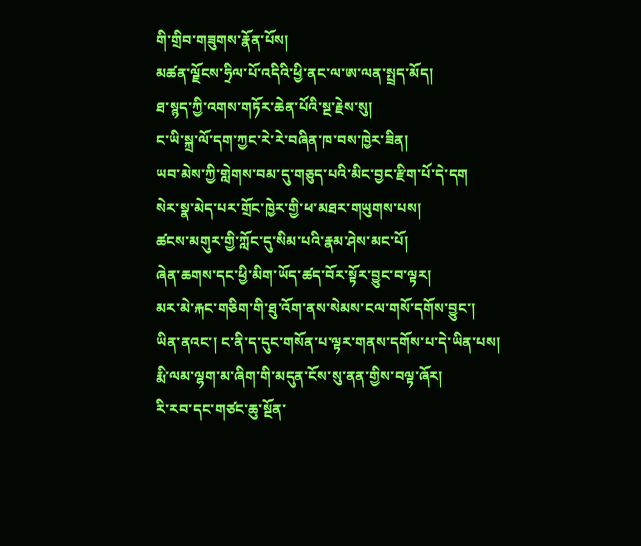གི་གྲིབ་གཟུགས་རྣོན་པོས།
མཚན་ལྗོངས་ཧྲིལ་པོ་འདིའི་ཕྱི་ནང་ལ་ཨ་ལན་སྤྲད་མོད།
ཐ་སྙད་ཀྱི་འགས་གཏོར་ཆེན་པོའི་སྔ་རྗེས་སུ།
ང་ཡི་སྐྲ་ལོ་དག་ཀྱང་རེ་རེ་བཞིན་ཁ་བས་ཁྱེར་ཟིན།
ཡབ་མེས་ཀྱི་གླེགས་བམ་དུ་གཅུད་པའི་མིང་བྱང་རྫིག་པོ་དེ་དག
སེར་སྣ་མེད་པར་གྲོང་ཁྱེར་གྱི་ཕ་མཐར་གཡུགས་པས།
ཚངས་མགུར་གྱི་ཀློང་དུ་སིམ་པའི་རྣམ་ཤེས་མང་པོ།
ཞེན་ཆགས་དང་ཕྱི་མིག་ཡོད་ཚད་བོར་སྟོར་བྱུང་བ་ལྟར།
མར་མེ་རྐང་གཅིག་གི་ཐུ་འོག་ནས་སེམས་ངལ་གསོ་དགོས་བྱུང་།
ཡིན་ནའང་། ང་ནི་ད་དུང་གསོན་པ་ལྟར་གནས་དགོས་པ་དེ་ཡིན་པས།
རྨི་ལམ་ལྷག་མ་ཞིག་གི་མདུན་ངོས་སུ་ནན་གྱིས་བལྟ་ཞོར།
རི་རབ་དང་གཙང་ཆུ་སྔོན་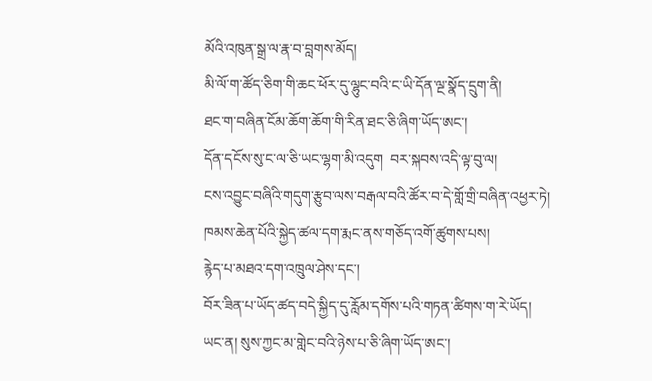མོའི་འཁུན་སྒྲ་ལ་རྣ་བ་བླགས་མོད།
མི་ལོ་ག་ཚོད་ཅིག་གི་ཆང་ཕོར་དུ་ལྷུང་བའི་ང་ཡི་དོན་ལྔ་སྣོད་དྲུག་ནི།
ཐང་ག་བཞིན་ངོམ་ཆོག་ཆོག་གི་རིན་ཐང་ཅི་ཞིག་ཡོད་ཨང་།
དོན་དངོས་སུ་ང་ལ་ཅི་ཡང་ལྷག་མི་འདུག  བར་སྐབས་འདི་ལྟ་བུ་ལ།
ངས་འབྱུང་བཞིའི་གདུག་རྩུབ་ལས་བརྒལ་བའི་ཚོར་བ་དེ་གློ་གྲི་བཞིན་འཕྱར་ཏེ།
ཁམས་ཆེན་པོའི་སྐྱེད་ཚལ་དག་རྨང་ནས་གཅོད་འགོ་ཚུགས་པས།
རྙེད་པ་མཐའ་དག་འཁྲུལ་ཤེས་དང་།
བོར་ཟིན་པ་ཡོད་ཚད་བདེ་སྐྱིད་དུ་རློམ་དགོས་པའི་གཏན་ཚིགས་ག་རེ་ཡོད།
ཡང་ན། སུས་ཀྱང་མ་གླེང་བའི་ཉེས་པ་ཅི་ཞིག་ཡོད་ཨང་།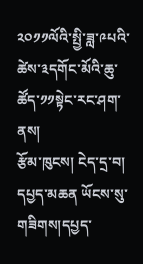༢༠༡༡ལོའི་སྤྱི་ཟླ་༩པའི་ཚེས་༣དགོང་མོའི་ཆུ་ཚོད་༡༡སྟེང་རང་ཤག་ནས།
རྩོམ་ཁུངས། ངེད་དྲ་བ།
དཔྱད་མཆན ཡོངས་སུ་གཟིགས།དཔྱད་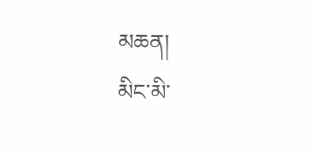མཆན།
མིང་མི་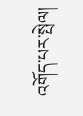འགོད་པར་སྤེལ།